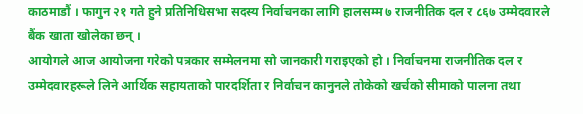काठमाडौं । फागुन २१ गते हुने प्रतिनिधिसभा सदस्य निर्वाचनका लागि हालसम्म ७ राजनीतिक दल र ८६७ उम्मेदवारले बैंक खाता खोलेका छन् ।
आयोगले आज आयोजना गरेको पत्रकार सम्मेलनमा सो जानकारी गराइएको हो । निर्वाचनमा राजनीतिक दल र उम्मेदवारहरूले लिने आर्थिक सहायताको पारदर्शिता र निर्वाचन कानुनले तोकेको खर्चको सीमाको पालना तथा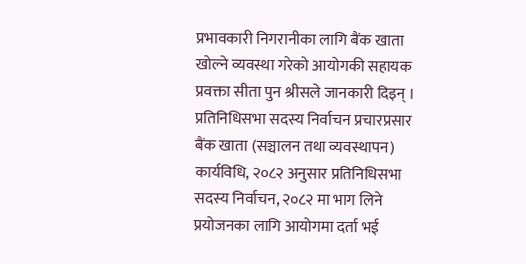प्रभावकारी निगरानीका लागि बैंक खाता खोल्ने व्यवस्था गरेको आयोगकी सहायक प्रवक्ता सीता पुन श्रीसले जानकारी दिइन् ।
प्रतिनिधिसभा सदस्य निर्वाचन प्रचारप्रसार बैंक खाता (सञ्चालन तथा व्यवस्थापन) कार्यविधि, २०८२ अनुसार प्रतिनिधिसभा सदस्य निर्वाचन, २०८२ मा भाग लिने प्रयोजनका लागि आयोगमा दर्ता भई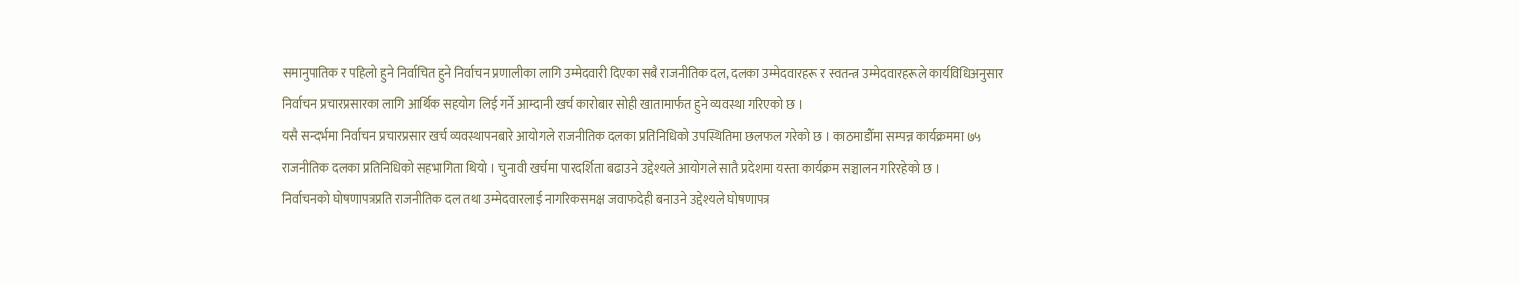समानुपातिक र पहिलो हुने निर्वाचित हुने निर्वाचन प्रणालीका लागि उम्मेदवारी दिएका सबै राजनीतिक दल, दलका उम्मेदवारहरू र स्वतन्त्र उम्मेदवारहरूले कार्यविधिअनुसार निर्वाचन प्रचारप्रसारका लागि आर्थिक सहयोग लिई गर्ने आम्दानी खर्च कारोबार सोही खातामार्फत हुने व्यवस्था गरिएको छ ।
यसै सन्दर्भमा निर्वाचन प्रचारप्रसार खर्च व्यवस्थापनबारे आयोगले राजनीतिक दलका प्रतिनिधिको उपस्थितिमा छलफल गरेको छ । काठमाडौँमा सम्पन्न कार्यक्रममा ७५ राजनीतिक दलका प्रतिनिधिको सहभागिता थियो । चुनावी खर्चमा पारदर्शिता बढाउने उद्देश्यले आयोगले सातै प्रदेशमा यस्ता कार्यक्रम सञ्चालन गरिरहेको छ ।
निर्वाचनको घोषणापत्रप्रति राजनीतिक दल तथा उम्मेदवारलाई नागरिकसमक्ष जवाफदेही बनाउने उद्देश्यले घोषणापत्र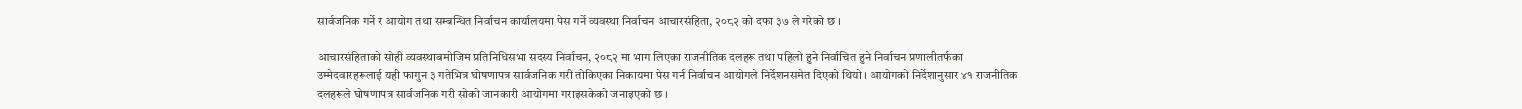सार्वजनिक गर्ने र आयोग तथा सम्बन्धित निर्वाचन कार्यालयमा पेस गर्ने व्यवस्था निर्वाचन आचारसंहिता, २०८२ को दफा ३७ ले गरेको छ ।

आचारसंहिताको सोही व्यवस्थाबमोजिम प्रतिनिधिसभा सदस्य निर्वाचन, २०८२ मा भाग लिएका राजनीतिक दलहरू तथा पहिलो हुने निर्वाचित हुने निर्वाचन प्रणालीतर्फका उम्मेदवारहरूलाई यही फागुन ३ गतेभित्र घोषणापत्र सार्वजनिक गरी तोकिएका निकायमा पेस गर्न निर्वाचन आयोगले निर्देशनसमेत दिएको थियो । आयोगको निर्देशानुसार ४१ राजनीतिक दलहरूले घोषणापत्र सार्वजनिक गरी सोको जानकारी आयोगमा गराइसकेको जनाइएको छ ।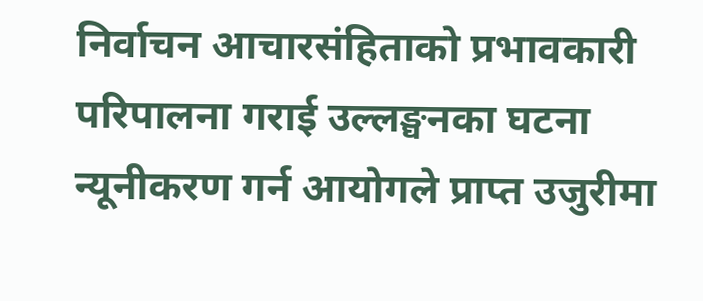निर्वाचन आचारसंहिताको प्रभावकारी परिपालना गराई उल्लङ्घनका घटना न्यूनीकरण गर्न आयोगले प्राप्त उजुरीमा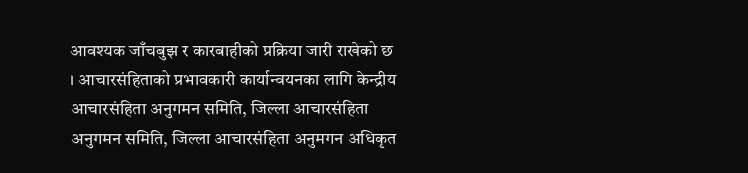आवश्यक जाँचबुझ र कारबाहीको प्रक्रिया जारी राखेको छ । आचारसंहिताको प्रभावकारी कार्यान्वयनका लागि केन्द्रीय आचारसंहिता अनुगमन समिति, जिल्ला आचारसंहिता अनुगमन समिति, जिल्ला आचारसंहिता अनुमगन अधिकृत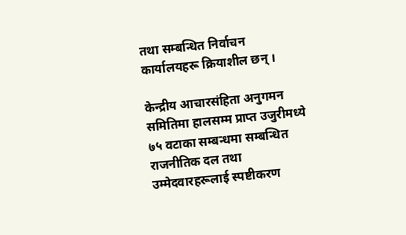तथा सम्बन्धित निर्वाचन कार्यालयहरू क्रियाशील छन् ।

केन्द्रीय आचारसंहिता अनुगमन समितिमा हालसम्म प्राप्त उजुरीमध्ये ७५ वटाका सम्बन्धमा सम्बन्धित राजनीतिक दल तथा उम्मेदवारहरूलाई स्पष्टीकरण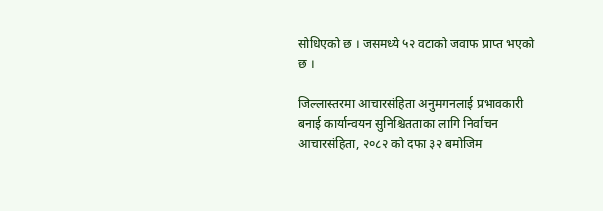सोधिएको छ । जसमध्ये ५२ वटाको जवाफ प्राप्त भएको छ ।

जिल्लास्तरमा आचारसंहिता अनुमगनलाई प्रभावकारी बनाई कार्यान्वयन सुनिश्चितताका लागि निर्वाचन आचारसंहिता, २०८२ को दफा ३२ बमोजिम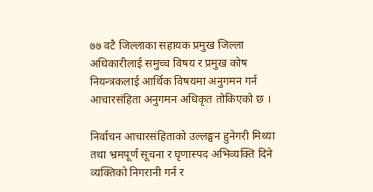७७ वटै जिल्लाका सहायक प्रमुख जिल्ला अधिकारीलाई समुच्च विषय र प्रमुख कोष नियन्त्रकलाई आर्थिक विषयमा अनुगमन गर्न आचारसंहिता अनुगमन अधिकृत तोकिएको छ ।

निर्वाचन आचारसंहिताको उल्लङ्घन हुनेगरी मिथ्या तथा भ्रमपूर्ण सूचना र घृणास्पद अभिव्यक्ति दिने व्यक्तिको निगरानी गर्न र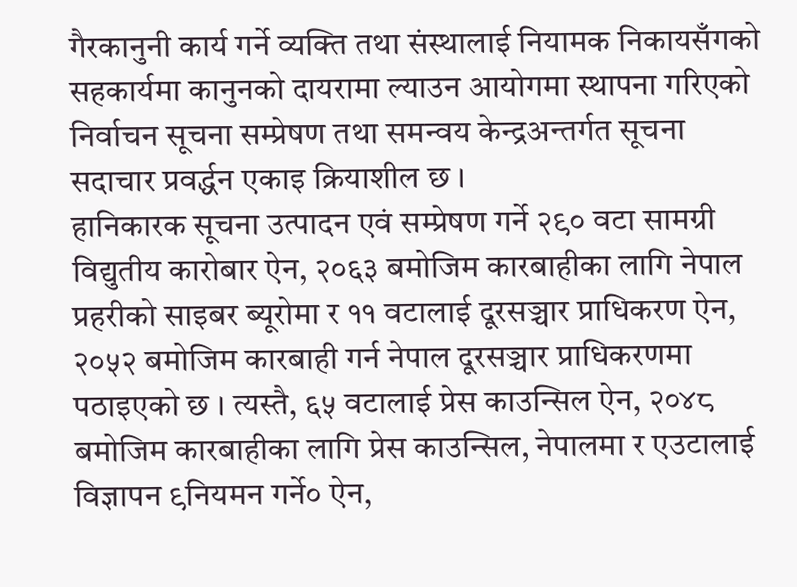गैरकानुनी कार्य गर्ने व्यक्ति तथा संस्थालाई नियामक निकायसँगको सहकार्यमा कानुनको दायरामा ल्याउन आयोगमा स्थापना गरिएको निर्वाचन सूचना सम्प्रेषण तथा समन्वय केन्द्रअन्तर्गत सूचना सदाचार प्रवर्द्धन एकाइ क्रियाशील छ ।
हानिकारक सूचना उत्पादन एवं सम्प्रेषण गर्ने २९० वटा सामग्री विद्युतीय कारोबार ऐन, २०६३ बमोजिम कारबाहीका लागि नेपाल प्रहरीको साइबर ब्यूरोमा र ११ वटालाई दूरसञ्चार प्राधिकरण ऐन, २०५२ बमोजिम कारबाही गर्न नेपाल दूरसञ्चार प्राधिकरणमा पठाइएको छ । त्यस्तै, ६५ वटालाई प्रेस काउन्सिल ऐन, २०४८ बमोजिम कारबाहीका लागि प्रेस काउन्सिल, नेपालमा र एउटालाई विज्ञापन ९नियमन गर्ने० ऐन,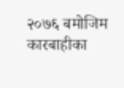२०७६ बमोजिम कारबाहीका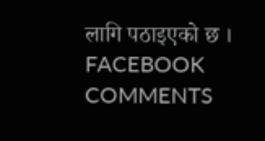लागि पठाइएको छ ।
FACEBOOK COMMENTS